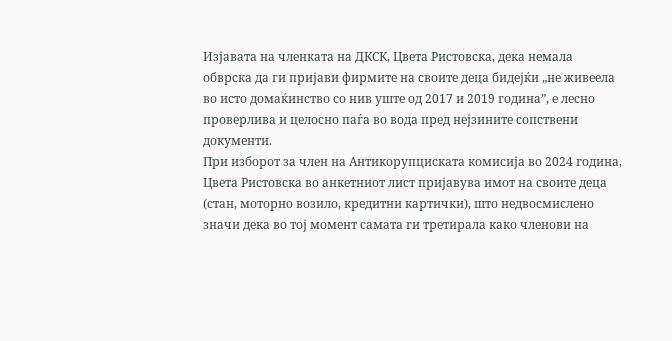Изјавата на членката на ДКСК, Цвета Ристовска, дека немала обврска да ги пријави фирмите на своите деца бидејќи „не живеела во исто домаќинство со нив уште од 2017 и 2019 година”, е лесно проверлива и целосно паѓа во вода пред нејзините сопствени документи.
При изборот за член на Антикорупциската комисија во 2024 година, Цвета Ристовска во анкетниот лист пријавува имот на своите деца (стан, моторно возило, кредитни картички), што недвосмислено значи дека во тој момент самата ги третирала како членови на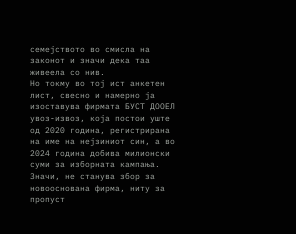семејството во смисла на законот и значи дека таа живеела со нив.
Но токму во тој ист анкетен лист, свесно и намерно ја изоставува фирмата БУСТ ДООЕЛ увоз-извоз, која постои уште од 2020 година, регистрирана на име на нејзиниот син, а во 2024 година добива милионски суми за изборната кампања. Значи, не станува збор за новооснована фирма, ниту за пропуст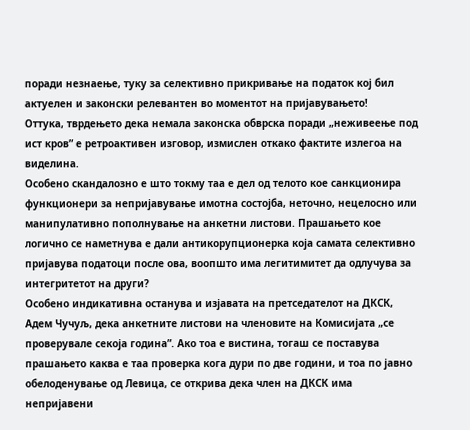поради незнаење, туку за селективно прикривање на податок кој бил актуелен и законски релевантен во моментот на пријавувањето!
Оттука, тврдењето дека немала законска обврска поради „неживеење под ист кров” е ретроактивен изговор, измислен откако фактите излегоа на виделина.
Особено скандалозно е што токму таа е дел од телото кое санкционира функционери за непријавување имотна состојба, неточно, нецелосно или манипулативно пополнување на анкетни листови. Прашањето кое логично се наметнува е дали антикорупционерка која самата селективно пријавува податоци после ова, воопшто има легитимитет да одлучува за интегритетот на други?
Особено индикативна останува и изјавата на претседателот на ДКСК, Адем Чучуљ, дека анкетните листови на членовите на Комисијата „се проверувале секоја година”. Ако тоа е вистина, тогаш се поставува прашањето каква е таа проверка кога дури по две години, и тоа по јавно обелоденување од Левица, се открива дека член на ДКСК има непријавени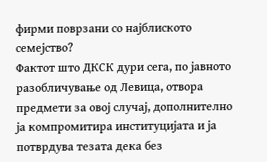фирми поврзани со најблиското семејство?
Фактот што ДКСК дури сега, по јавното разобличување од Левица, отвора предмети за овој случај, дополнително ја компромитира институцијата и ја потврдува тезата дека без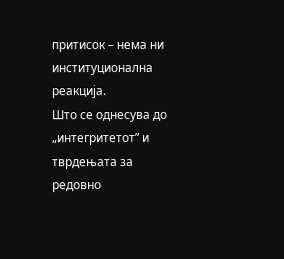притисок – нема ни институционална реакција.
Што се однесува до „интегритетот” и тврдењата за редовно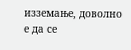изземање, доволно е да се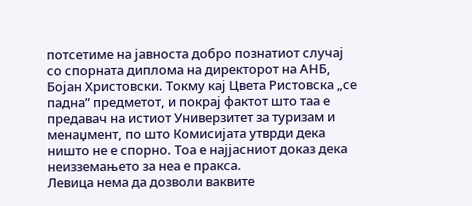потсетиме на јавноста добро познатиот случај со спорната диплома на директорот на АНБ, Бојан Христовски. Токму кај Цвета Ристовска „се падна” предметот, и покрај фактот што таа е предавач на истиот Универзитет за туризам и менаџмент, по што Комисијата утврди дека ништо не е спорно. Тоа е најјасниот доказ дека неизземањето за неа е пракса.
Левица нема да дозволи ваквите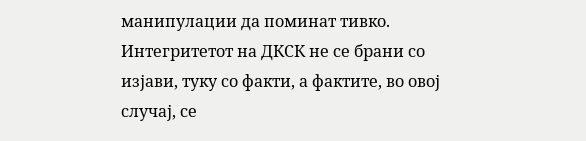манипулации да поминат тивко. Интегритетот на ДКСК не се брани со изјави, туку со факти, а фактите, во овој случај, се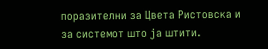поразителни за Цвета Ристовска и за системот што ја штити.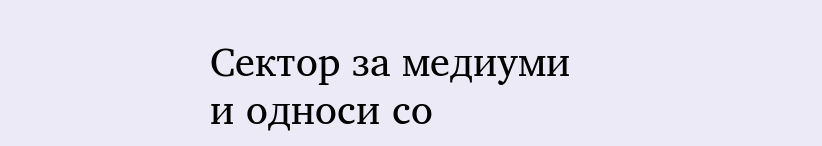Сектор за медиуми и односи со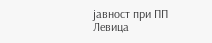јавност при ПП Левица